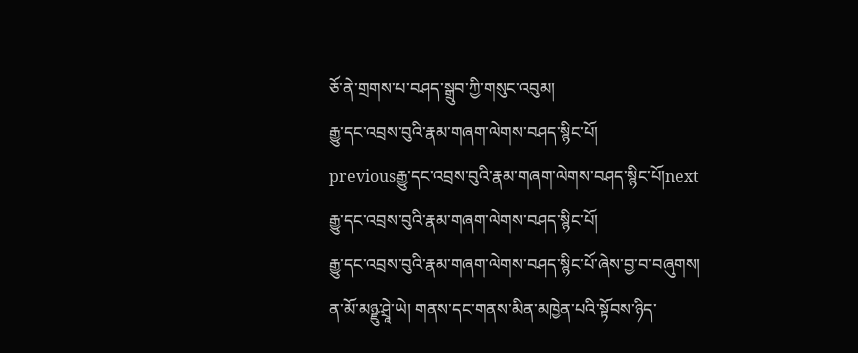ཅོ་ནེ་གྲགས་པ་བཤད་སྒྲུབ་ཀྱི་གསུང་འབུམ།
རྒྱུ་དང་འབྲས་བུའི་རྣམ་གཞག་ལེགས་བཤད་སྙིང་པོ།
previousརྒྱུ་དང་འབྲས་བུའི་རྣམ་གཞག་ལེགས་བཤད་སྙིང་པོ།next
རྒྱུ་དང་འབྲས་བུའི་རྣམ་གཞག་ལེགས་བཤད་སྙིང་པོ།
རྒྱུ་དང་འབྲས་བུའི་རྣམ་གཞག་ལེགས་བཤད་སྙིང་པོ་ཞེས་བྱ་བ་བཞུགས།
ན་མོ་མཉྫུ་ཤྲཱེ་ཡེ། གནས་དང་གནས་མིན་མཁྱེན་པའི་སྟོབས་ཉིད་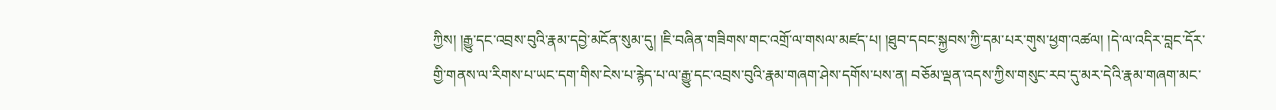ཀྱིས། །རྒྱུ་དང་འབྲས་བུའི་རྣམ་དབྱེ་མངོན་སུམ་དུ། །ཇི་བཞིན་གཟིགས་གང་འགྲོ་ལ་གསལ་མཛད་པ། །ཐུབ་དབང་སྐྱབས་ཀྱི་དམ་པར་གུས་ཕྱག་འཚལ། །དེ་ལ་འདིར་བླང་དོར་གྱི་གནས་ལ་རིགས་པ་ཡང་དག་གིས་ངེས་པ་རྙེད་པ་ལ་རྒྱུ་དང་འབྲས་བུའི་རྣམ་གཞག་ཤེས་དགོས་པས་ན། བཅོམ་ལྡན་འདས་ཀྱིས་གསུང་རབ་དུ་མར་དེའི་རྣམ་གཞག་མང་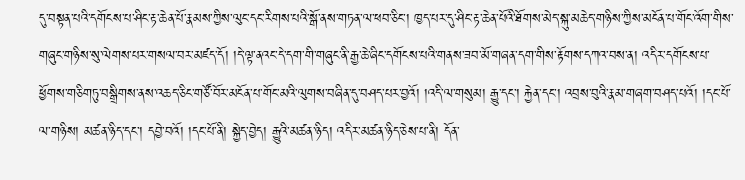དུ་བསྟན་པའི་དགོངས་པ་ཤིང་རྟ་ཆེན་པོ་རྣམས་ཀྱིས་ལུང་དང་རིགས་པའི་སྒོ་ནས་གཏན་ལ་ཕབ་ཅིང་། ཁྱད་པར་དུ་ཤིང་རྟ་ཆེན་པོའི་ཐོགས་མེད་སྐུ་མཆེད་གཉིས་ཀྱིས་མངོན་པ་གོང་འོག་གིས་གཞུང་གཉིས་སུ་ལེགས་པར་གསལ་བར་མཛད་དོ། །དེ་ལྟ་ནའང་དེ་དག་གི་གཞུང་ནི་རྒྱ་ཆེ་ཞིང་དགོངས་པའི་གནས་ཟབ་མོ་གཞན་དག་གིས་རྟོགས་དཀའ་བས་ན། འདིར་དགོངས་པ་ཕྱོགས་གཅིགཏུ་བསྒྲིགས་ནས་འཆད་ཅིང་གཙོ་བོར་མངོན་པ་གོང་མའི་ལུགས་བཞིན་དུ་བཤད་པར་བྱའོ། །འདི་ལ་གསུམ། རྒྱུ་དང་། རྐྱེན་དང་། འབྲས་བུའི་རྣམ་གཞག་བཤད་པའོ། །དང་པོ་ལ་གཉིས། མཚན་ཉིད་དང་། དབྱེ་བའོ། །དང་པོ་ནི། སྐྱེད་བྱེད། རྒྱུའི་མཚན་ཉིད། འདིར་མཚན་ཉིད་ཅེས་པ་ནི། དོན་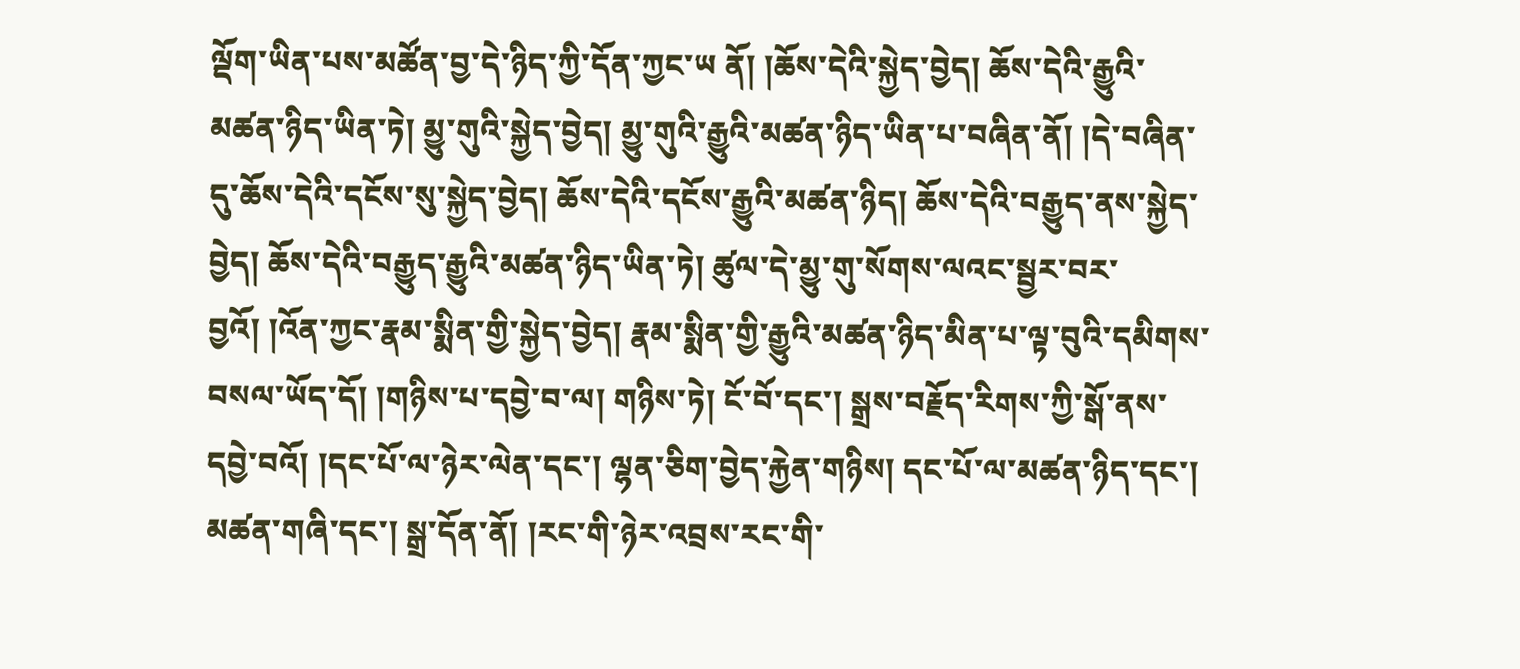ལྡོག་ཡིན་པས་མཚོན་བྱ་དེ་ཉིད་ཀྱི་དོན་ཀྱང་ཡ ནོ། །ཆོས་དེའི་སྐྱེད་བྱེད། ཆོས་དེའི་རྒྱུའི་མཚན་ཉིད་ཡིན་ཏེ། མྱུ་གུའི་སྐྱེད་བྱེད། མྱུ་གུའི་རྒྱུའི་མཚན་ཉིད་ཡིན་པ་བཞིན་ནོ། །དེ་བཞིན་དུ་ཆོས་དེའི་དངོས་སུ་སྐྱེད་བྱེད། ཆོས་དེའི་དངོས་རྒྱུའི་མཚན་ཉིད། ཆོས་དེའི་བརྒྱུད་ནས་སྐྱེད་བྱེད། ཆོས་དེའི་བརྒྱུད་རྒྱུའི་མཚན་ཉིད་ཡིན་ཏེ། ཚུལ་དེ་མྱུ་གུ་སོགས་ལའང་སྦྱར་བར་བྱའོ། །འོན་ཀྱང་རྣམ་སྨིན་གྱི་སྐྱེད་བྱེད། རྣམ་སྨིན་གྱི་རྒྱུའི་མཚན་ཉིད་མིན་པ་ལྟ་བུའི་དམིགས་བསལ་ཡོད་དོ། །གཉིས་པ་དབྱེ་བ་ལ། གཉིས་ཏེ། ངོ་བོ་དང་། སྒྲས་བརྗོད་རིགས་ཀྱི་སྒོ་ནས་དབྱེ་བའོ། །དང་པོ་ལ་ཉེར་ལེན་དང་། ལྷན་ཅིག་བྱེད་རྐྱེན་གཉིས། དང་པོ་ལ་མཚན་ཉིད་དང་། མཚན་གཞི་དང་། སྒྲ་དོན་ནོ། །རང་གི་ཉེར་འབྲས་རང་གི་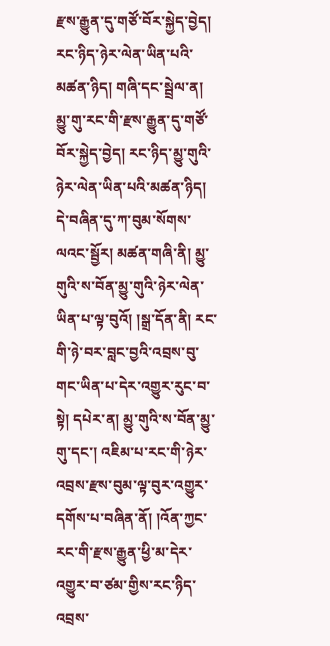རྫས་རྒྱུན་དུ་གཙོ་བོར་སྐྱེད་བྱེད། རང་ཉིད་ཉེར་ལེན་ཡིན་པའི་མཚན་ཉིད། གཞི་དང་སྦྲེལ་ན། མྱུ་གུ་རང་གི་རྫས་རྒྱུན་དུ་གཙོ་བོར་སྐྱེད་བྱེད། རང་ཉིད་མྱུ་གུའི་ཉེར་ལེན་ཡིན་པའི་མཚན་ཉིད། དེ་བཞིན་དུ་ཀ་བུམ་སོགས་ལའང་སྦྱོར། མཚན་གཞི་ནི། མྱུ་གུའི་ས་བོན་མྱུ་གུའི་ཉེར་ལེན་ཡིན་པ་ལྟ་བུའོ། །སྒྲ་དོན་ནི། རང་གི་ཉེ་བར་བླང་བྱའི་འབྲས་བུ་གང་ཡིན་པ་དེར་འགྱུར་རུང་བ་སྟེ། དཔེར་ན། མྱུ་གུའི་ས་བོན་མྱུ་གུ་དང་། འཇིམ་པ་རང་གི་ཉེར་འབྲས་རྫས་བུམ་ལྟ་བུར་འགྱུར་དགོས་པ་བཞིན་ནོ། །འོན་ཀྱང་རང་གི་རྫས་རྒྱུན་ཕྱི་མ་དེར་འགྱུར་བ་ཙམ་གྱིས་རང་ཉིད་འབྲས་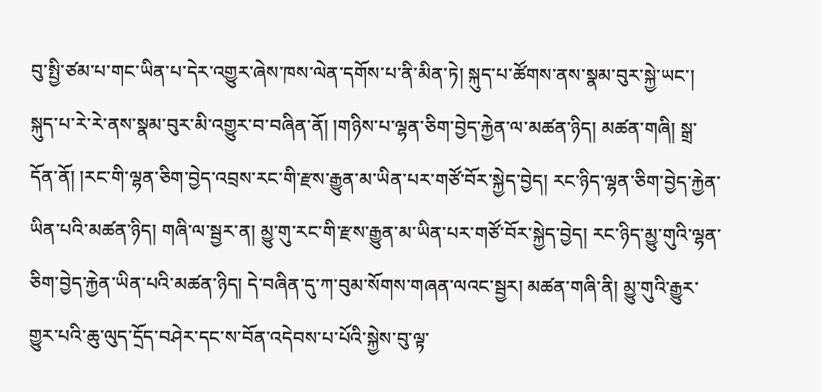བུ་སྤྱི་ཙམ་པ་གང་ཡིན་པ་དེར་འགྱུར་ཞེས་ཁས་ལེན་དགོས་པ་ནི་མིན་ཏེ། སྐུད་པ་ཚོགས་ནས་སྣམ་བུར་སྐྱེ་ཡང་། སྐུད་པ་རེ་རེ་ནས་སྣམ་བུར་མི་འགྱུར་བ་བཞིན་ནོ། །གཉིས་པ་ལྷན་ཅིག་བྱེད་རྐྱེན་ལ་མཚན་ཉིད། མཚན་གཞི། སྒྲ་དོན་ནོ། །རང་གི་ལྷན་ཅིག་བྱེད་འབྲས་རང་གི་རྫས་རྒྱུན་མ་ཡིན་པར་གཙོ་བོར་སྐྱེད་བྱེད། རང་ཉིད་ལྷན་ཅིག་བྱེད་རྐྱེན་ཡིན་པའི་མཚན་ཉིད། གཞི་ལ་སྦྱར་ན། མྱུ་གུ་རང་གི་རྫས་རྒྱུན་མ་ཡིན་པར་གཙོ་བོར་སྐྱེད་བྱེད། རང་ཉིད་མྱུ་གུའི་ལྷན་ཅིག་བྱེད་རྐྱེན་ཡིན་པའི་མཚན་ཉིད། དེ་བཞིན་དུ་ཀ་བུམ་སོགས་གཞན་ལའང་སྦྱར། མཚན་གཞི་ནི། མྱུ་གུའི་རྒྱུར་གྱུར་པའི་ཆུ་ལུད་དྲོད་བཤེར་དང་ས་བོན་འདེབས་པ་པོའི་སྐྱེས་བུ་ལྟ་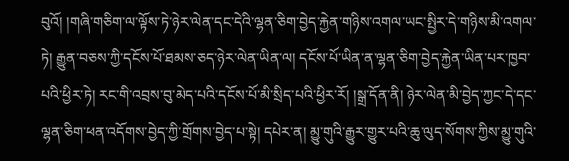བུའོ། །གཞི་གཅིག་ལ་ལྟོས་ཏེ་ཉེར་ལེན་དང་དེའི་ལྷན་ཅིག་བྱེད་རྐྱེན་གཉིས་འགལ་ཡང་སྤྱིར་དེ་གཉིས་མི་འགལ་ཏེ། རྒྱུན་བཅས་ཀྱི་དངོས་པོ་ཐམས་ཅད་ཉེར་ལེན་ཡིན་ལ། དངོས་པོ་ཡིན་ན་ལྷན་ཅིག་བྱེད་རྐྱེན་ཡིན་པར་ཁྱབ་པའི་ཕྱིར་ཏེ། རང་གི་འབྲས་བུ་མེད་པའི་དངོས་པོ་མི་སྲིད་པའི་ཕྱིར་རོ། །སྒྲ་དོན་ནི། ཉེར་ལེན་མི་བྱེད་ཀྱང་དེ་དང་ལྷན་ཅིག་ཕན་འདོགས་བྱེད་ཀྱི་གྲོགས་བྱེད་པ་སྟེ། དཔེར་ན། མྱུ་གུའི་རྒྱུར་གྱུར་པའི་ཆུ་ལུད་སོགས་ཀྱིས་མྱུ་གུའི་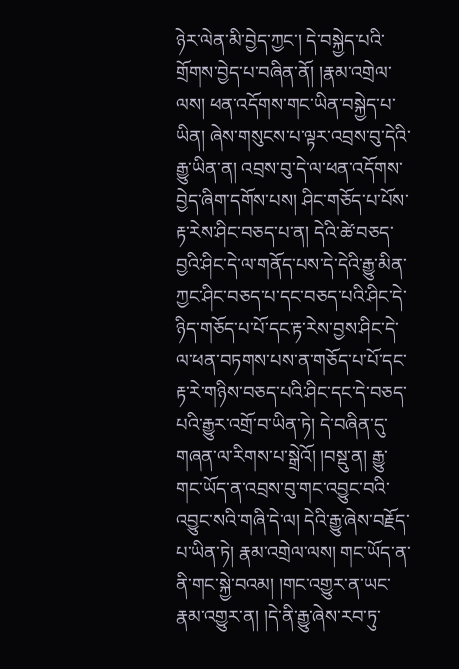ཉེར་ལེན་མི་བྱེད་ཀྱང་། དེ་བསྐྱེད་པའི་གྲོགས་བྱེད་པ་བཞིན་ནོ། །རྣམ་འགྲེལ་ལས། ཕན་འདོགས་གང་ཡིན་བསྐྱེད་པ་ཡིན། ཞེས་གསུངས་པ་ལྟར་འབྲས་བུ་དེའི་རྒྱུ་ཡིན་ན། འབྲས་བུ་དེ་ལ་ཕན་འདོགས་བྱེད་ཞིག་དགོས་པས། ཤིང་གཅོད་པ་པོས་རྟ་རེས་ཤིང་བཅད་པ་ན། དེའི་ཚེ་བཅད་བྱའི་ཤིང་དེ་ལ་གནོད་པས་དེ་དེའི་རྒྱུ་མིན་ཀྱང་ཤིང་བཅད་པ་དང་བཅད་པའི་ཤིང་དེ་ཉིད་གཅོད་པ་པོ་དང་རྟ་རེས་བྱས་ཤིང་དེ་ལ་ཕན་བཏགས་པས་ན་གཅོད་པ་པོ་དང་རྟ་རེ་གཉིས་བཅད་པའི་ཤིང་དང་དེ་བཅད་པའི་རྒྱུར་འགྲོ་བ་ཡིན་ཏེ། དེ་བཞིན་དུ་གཞན་ལ་རིགས་པ་སྒྲེའོ། །བསྡུ་ན། རྒྱུ་གང་ཡོད་ན་འབྲས་བུ་གང་འབྱུང་བའི་འབྱུང་སའི་གཞི་དེ་ལ། དེའི་རྒྱུ་ཞེས་བརྗོད་པ་ཡིན་ཏེ། རྣམ་འགྲེལ་ལས། གང་ཡོད་ན་ནི་གང་སྐྱེ་བའམ། །གང་འགྱུར་ན་ཡང་རྣམ་འགྱུར་ན། །དེ་ནི་རྒྱུ་ཞེས་རབ་ཏུ་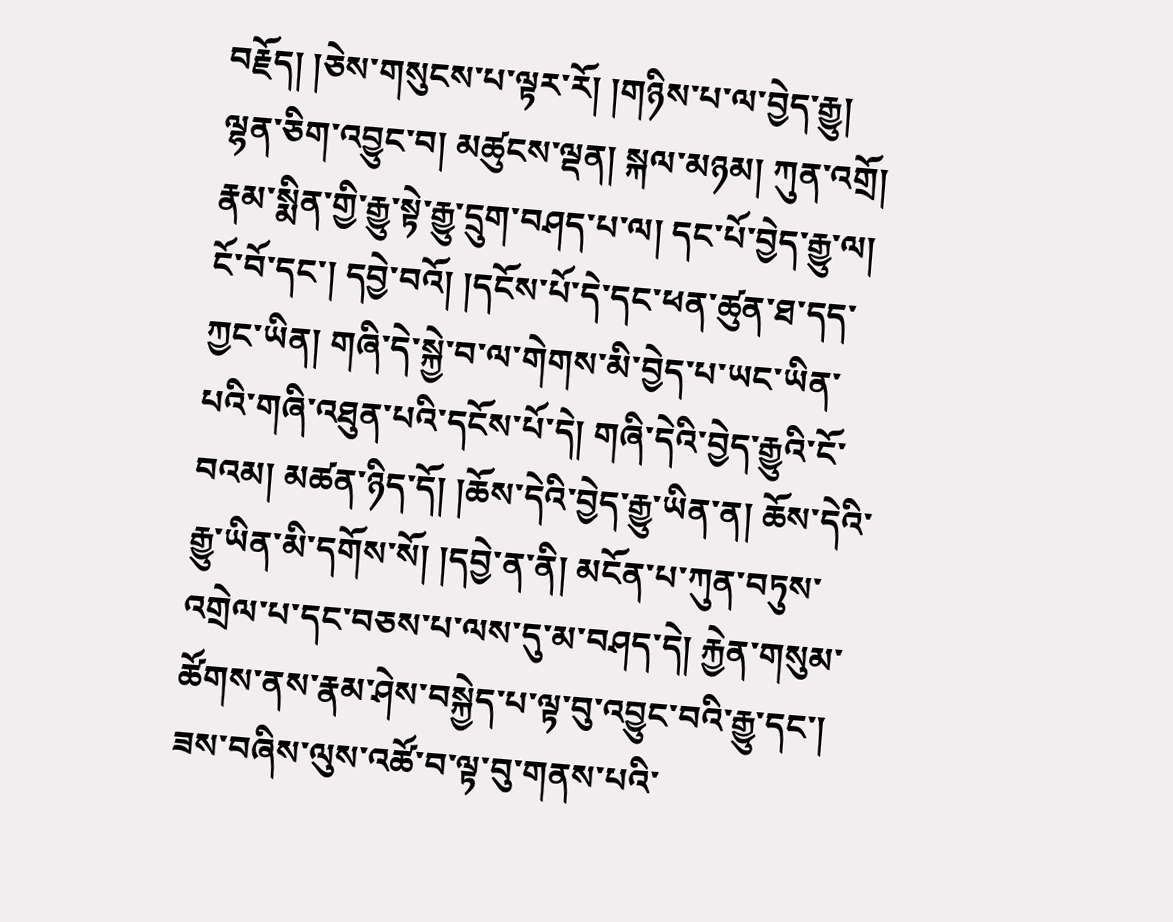བརྗོད། །ཅེས་གསུངས་པ་ལྟར་རོ། །གཉིས་པ་ལ་བྱེད་རྒྱུ། ལྷན་ཅིག་འབྱུང་བ། མཚུངས་ལྡན། སྐལ་མཉམ། ཀུན་འགྲོ། རྣམ་སྨིན་གྱི་རྒྱུ་སྟེ་རྒྱུ་དྲུག་བཤད་པ་ལ། དང་པོ་བྱེད་རྒྱུ་ལ། ངོ་བོ་དང་། དབྱེ་བའོ། །དངོས་པོ་དེ་དང་ཕན་ཚུན་ཐ་དད་ཀྱང་ཡིན། གཞི་དེ་སྐྱེ་བ་ལ་གེགས་མི་བྱེད་པ་ཡང་ཡིན་པའི་གཞི་འཐུན་པའི་དངོས་པོ་དེ། གཞི་དེའི་བྱེད་རྒྱུའི་ངོ་བའམ། མཚན་ཉིད་དོ། །ཆོས་དེའི་བྱེད་རྒྱུ་ཡིན་ན། ཆོས་དེའི་རྒྱུ་ཡིན་མི་དགོས་སོ། །དབྱེ་ན་ནི། མངོན་པ་ཀུན་བཏུས་འགྲེལ་པ་དང་བཅས་པ་ལས་དུ་མ་བཤད་དེ། རྐྱེན་གསུམ་ཚོགས་ནས་རྣམ་ཤེས་བསྐྱེད་པ་ལྟ་བུ་འབྱུང་བའི་རྒྱུ་དང་། ཟས་བཞིས་ལུས་འཚོ་བ་ལྟ་བུ་གནས་པའི་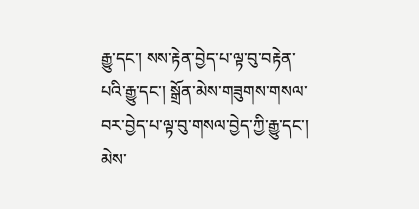རྒྱུ་དང་། སས་རྟེན་བྱེད་པ་ལྟ་བུ་བརྟེན་པའི་རྒྱུ་དང་། སྒྲོན་མེས་གཟུགས་གསལ་བར་བྱེད་པ་ལྟ་བུ་གསལ་བྱེད་ཀྱི་རྒྱུ་དང་། མེས་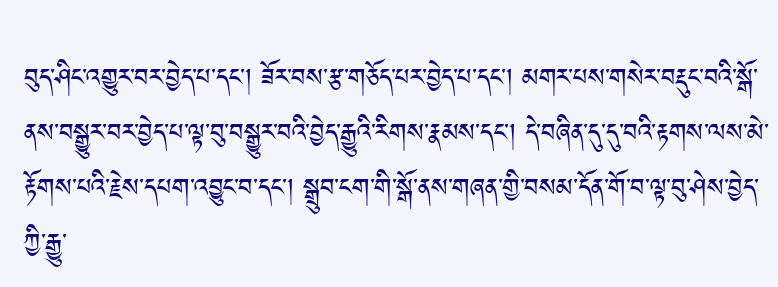བུད་ཤིང་འགྱུར་བར་བྱེད་པ་དང་། ཟོར་བས་རྩ་གཅོད་པར་བྱེད་པ་དང་། མགར་པས་གསེར་བརྡུང་བའི་སྒོ་ནས་བསྒྱུར་བར་བྱེད་པ་ལྟ་བུ་བསྒྱུར་བའི་བྱེད་རྒྱུའི་རིགས་རྣམས་དང་། དེ་བཞིན་དུ་དུ་བའི་རྟགས་ལས་མེ་རྟོགས་པའི་རྗེས་དཔག་འབྱུང་བ་དང་། སྒྲུབ་ངག་གི་སྒོ་ནས་གཞན་གྱི་བསམ་དོན་གོ་བ་ལྟ་བུ་ཤེས་བྱེད་ཀྱི་རྒྱུ་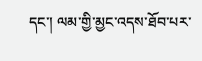དང་། ལམ་གྱི་མྱང་འདས་ཐོབ་པར་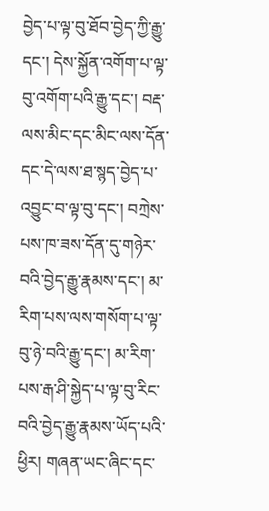བྱེད་པ་ལྟ་བུ་ཐོབ་བྱེད་ཀྱི་རྒྱུ་དང་། དེས་སྐྱོན་འགོག་པ་ལྟ་བུ་འགོག་པའི་རྒྱུ་དང་། བརྡ་ལས་མིང་དང་མིང་ལས་དོན་དང་དེ་ལས་ཐ་སྙད་བྱེད་པ་འབྱུང་བ་ལྟ་བུ་དང་། བཀྲེས་པས་ཁ་ཟས་དོན་དུ་གཉེར་བའི་བྱེད་རྒྱུ་རྣམས་དང་། མ་རིག་པས་ལས་གསོག་པ་ལྟ་བུ་ཉེ་བའི་རྒྱུ་དང་། མ་རིག་པས་རྒ་ཤི་སྐྱེད་པ་ལྟ་བུ་རིང་བའི་བྱེད་རྒྱུ་རྣམས་ཡོད་པའི་ཕྱིར། གཞན་ཡང་ཞིང་དང་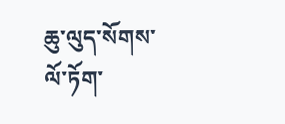ཆུ་ལུད་སོགས་ལོ་ཏོག་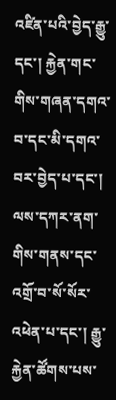འཛིན་པའི་བྱེད་རྒྱུ་དང་། རྐྱེན་གང་གིས་གཞན་དགའ་བ་དང་མི་དགའ་བར་བྱེད་པ་དང་། ལས་དཀར་ནག་གིས་གནས་དང་འགྲོ་བ་སོ་སོར་འཕེན་པ་དང་། རྒྱུ་རྐྱེན་ཚོགས་པས་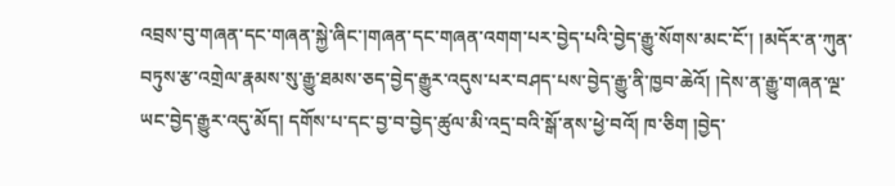འབྲས་བུ་གཞན་དང་གཞན་སྐྱེ་ཞིང་།གཞན་དང་གཞན་འགག་པར་བྱེད་པའི་བྱེད་རྒྱུ་སོགས་མང་ངོ་། །མདོར་ན་ཀུན་བཏུས་རྩ་འགྲེལ་རྣམས་སུ་རྒྱུ་ཐམས་ཅད་བྱེད་རྒྱུར་འདུས་པར་བཤད་པས་བྱེད་རྒྱུ་ནི་ཁྱབ་ཆེའོ། །དེས་ན་རྒྱུ་གཞན་ལྔ་ཡང་བྱེད་རྒྱུར་འདུ་མོད། དགོས་པ་དང་བྱ་བ་བྱེད་ཚུལ་མི་འདྲ་བའི་སྒོ་ནས་ཕྱེ་བའོ། ཁ་ཅིག །བྱེད་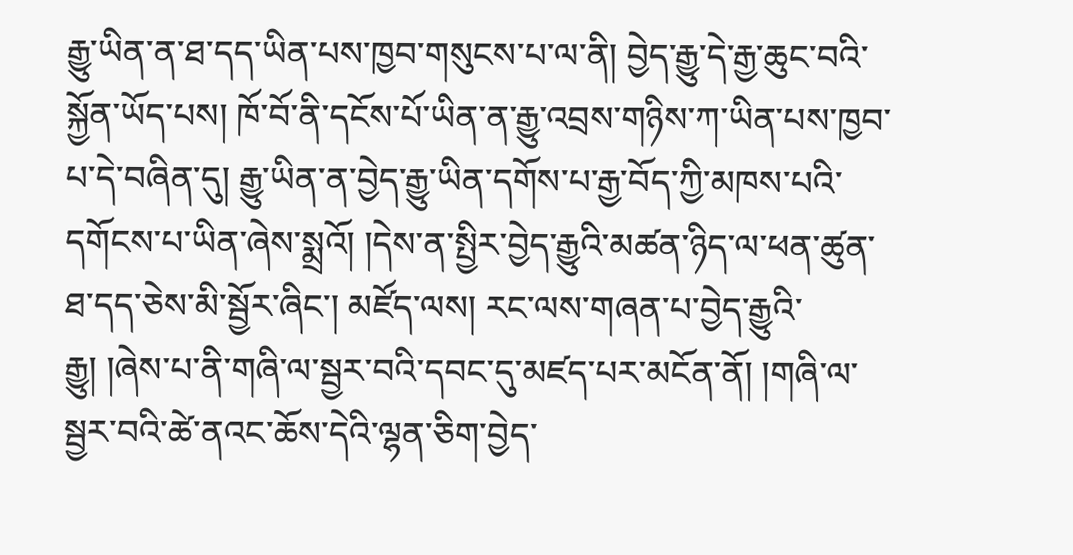རྒྱུ་ཡིན་ན་ཐ་དད་ཡིན་པས་ཁྱབ་གསུངས་པ་ལ་ནི། བྱེད་རྒྱུ་དེ་རྒྱ་ཆུང་བའི་སྐྱོན་ཡོད་པས། ཁོ་བོ་ནི་དངོས་པོ་ཡིན་ན་རྒྱུ་འབྲས་གཉིས་ཀ་ཡིན་པས་ཁྱབ་པ་དེ་བཞིན་དུ། རྒྱུ་ཡིན་ན་བྱེད་རྒྱུ་ཡིན་དགོས་པ་རྒྱ་བོད་ཀྱི་མཁས་པའི་དགོངས་པ་ཡིན་ཞེས་སྨྲའོ། །དེས་ན་སྤྱིར་བྱེད་རྒྱུའི་མཚན་ཉིད་ལ་ཕན་ཚུན་ཐ་དད་ཅེས་མི་སྦྱོར་ཞིང་། མཛོད་ལས། རང་ལས་གཞན་པ་བྱེད་རྒྱུའི་རྒྱུ། །ཞེས་པ་ནི་གཞི་ལ་སྦྱར་བའི་དབང་དུ་མཛད་པར་མངོན་ནོ། །གཞི་ལ་སྦྱར་བའི་ཚེ་ནའང་ཆོས་དེའི་ལྷན་ཅིག་བྱེད་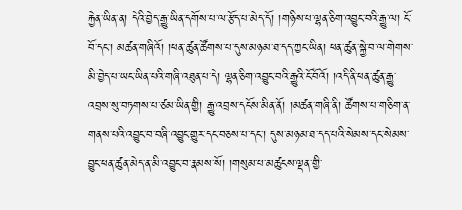རྐྱེན་ཡིན་ན། དེའི་བྱེད་རྒྱུ་ཡིན་དགོས་པ་ལ་རྩོད་པ་མེད་དོ། །གཉིས་པ་ལྷན་ཅིག་འབྱུང་བའི་རྒྱུ་ལ། ངོ་བོ་དང་། མཚན་གཞིའོ། །ཕན་ཚུན་ཚོགས་པ་དུས་མཉམ་ཐ་དད་ཀྱང་ཡིན། ཕན་ཚུན་སྐྱེ་བ་ལ་གེགས་མི་བྱེད་པ་ཡང་ཡིན་པའི་གཞི་འཐུན་པ་དེ། ལྷན་ཅིག་འབྱུང་བའི་རྒྱུའི་ངོ་བོའོ། །འདི་ནི་ཕན་ཚུན་རྒྱུ་འབྲས་སུ་བཏགས་པ་ཙམ་ཡིན་གྱི། རྒྱུ་འབྲས་དངོས་མིན་ནོ། །མཚན་གཞི་ནི། ཚོགས་པ་གཅིག་ན་གནས་པའི་འབྱུང་བ་བཞི་འབྱུང་གྱུར་དང་བཅས་པ་དང་། དུས་མཉམ་ཐ་དད་པའི་སེམས་དང་སེམས་བྱུང་ཕན་ཚུན་མེད་ན་མི་འབྱུང་བ་རྣམས་སོ། །གསུམ་པ་མཚུངས་ལྡན་གྱི་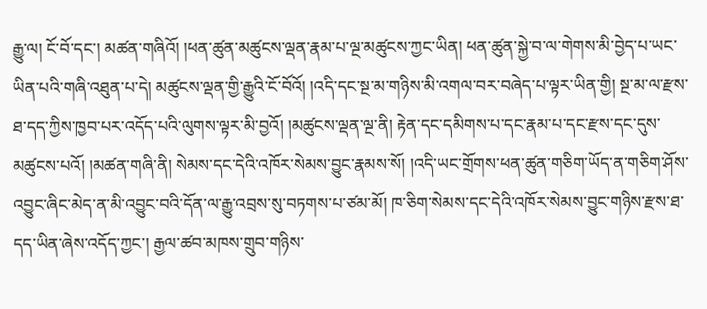རྒྱུ་ལ། ངོ་བོ་དང་། མཚན་གཞིའོ། །ཕན་ཚུན་མཚུངས་ལྡན་རྣམ་པ་ལྔ་མཚུངས་ཀྱང་ཡིན། ཕན་ཚུན་སྐྱེ་བ་ལ་གེགས་མི་བྱེད་པ་ཡང་ཡིན་པའི་གཞི་འཐུན་པ་དེ། མཚུངས་ལྡན་གྱི་རྒྱུའི་ངོ་བོའོ། །འདི་དང་སྔ་མ་གཉིས་མི་འགལ་བར་བཞེད་པ་ལྟར་ཡིན་གྱི། སྔ་མ་ལ་རྫས་ཐ་དད་ཀྱིས་ཁྱབ་པར་འདོད་པའི་ལུགས་ལྟར་མི་བྱའོ། །མཚུངས་ལྡན་ལྔ་ནི། རྟེན་དང་དམིགས་པ་དང་རྣམ་པ་དང་རྫས་དང་དུས་མཚུངས་པའོ། །མཚན་གཞི་ནི། སེམས་དང་དེའི་འཁོར་སེམས་བྱུང་རྣམས་སོ། །འདི་ཡང་གྲོགས་ཕན་ཚུན་གཅིག་ཡོད་ན་གཅིག་ཤོས་འབྱུང་ཞིང་མེད་ན་མི་འབྱུང་བའི་དོན་ལ་རྒྱུ་འབྲས་སུ་བཏགས་པ་ཙམ་མོ། ཁ་ཅིག་སེམས་དང་དེའི་འཁོར་སེམས་བྱུང་གཉིས་རྫས་ཐ་དད་ཡིན་ཞེས་འདོད་ཀྱང་། རྒྱལ་ཚབ་མཁས་གྲུབ་གཉིས་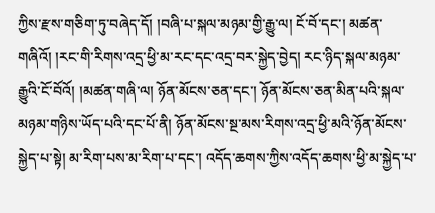ཀྱིས་རྫས་གཅིག་ཏུ་བཞེད་དོ། །བཞི་པ་སྐལ་མཉམ་གྱི་རྒྱུ་ལ། ངོ་བོ་དང་། མཚན་གཞིའོ། །རང་གི་རིགས་འདྲ་ཕྱི་མ་རང་དང་འདྲ་བར་སྐྱེད་བྱེད། རང་ཉིད་སྐལ་མཉམ་རྒྱུའི་ངོ་བོའོ། །མཚན་གཞི་ལ། ཉོན་མོངས་ཅན་དང་། ཉོན་མོངས་ཅན་མིན་པའི་སྐལ་མཉམ་གཉིས་ཡོད་པའི་དང་པོ་ནི། ཉོན་མོངས་སྔ་མས་རིགས་འདྲ་ཕྱི་མའི་ཉོན་མོངས་སྐྱེད་པ་སྟེ། མ་རིག་པས་མ་རིག་པ་དང་། འདོད་ཆགས་ཀྱིས་འདོད་ཆགས་ཕྱི་མ་སྐྱེད་པ་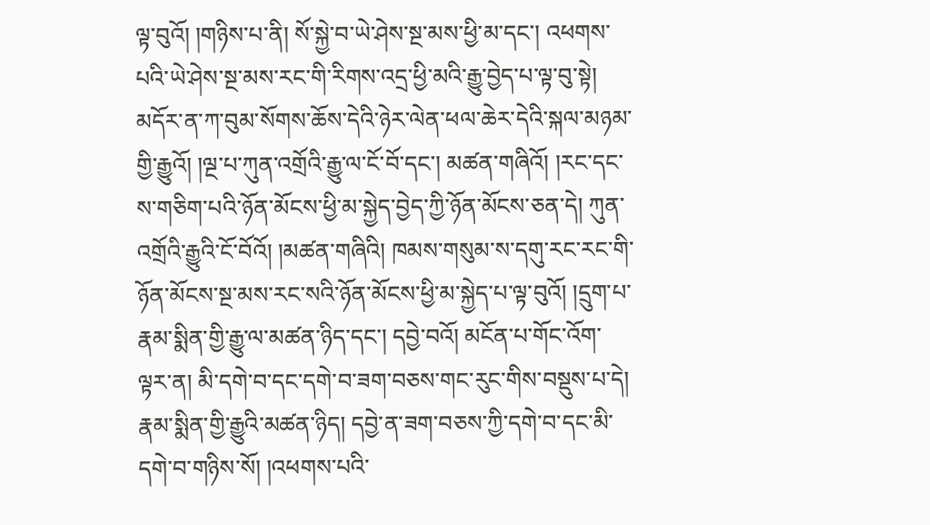ལྟ་བུའོ། །གཉིས་པ་ནི། སོ་སྐྱེ་བ་ཡེ་ཤེས་སྔ་མས་ཕྱི་མ་དང་། འཕགས་པའི་ཡེ་ཤེས་སྔ་མས་རང་གི་རིགས་འདྲ་ཕྱི་མའི་རྒྱུ་བྱེད་པ་ལྟ་བུ་སྟེ། མདོར་ན་ཀ་བུམ་སོགས་ཆོས་དེའི་ཉེར་ལེན་ཕལ་ཆེར་དེའི་སྐལ་མཉམ་གྱི་རྒྱུའོ། །ལྔ་པ་ཀུན་འགྲོའི་རྒྱུ་ལ་ངོ་བོ་དང་། མཚན་གཞིའོ། །རང་དང་ས་གཅིག་པའི་ཉོན་མོངས་ཕྱི་མ་སྐྱེད་བྱེད་ཀྱི་ཉོན་མོངས་ཅན་དེ། ཀུན་འགྲོའི་རྒྱུའི་ངོ་བོའོ། །མཚན་གཞིའི། ཁམས་གསུམ་ས་དགུ་རང་རང་གི་ཉོན་མོངས་སྔ་མས་རང་སའི་ཉོན་མོངས་ཕྱི་མ་སྐྱེད་པ་ལྟ་བུའོ། །དྲུག་པ་རྣམ་སྨིན་གྱི་རྒྱུ་ལ་མཚན་ཉིད་དང་། དབྱེ་བའོ། མངོན་པ་གོང་འོག་ལྟར་ན། མི་དགེ་བ་དང་དགེ་བ་ཟག་བཅས་གང་རུང་གིས་བསྡུས་པ་དེ། རྣམ་སྨིན་གྱི་རྒྱུའི་མཚན་ཉིད། དབྱེ་ན་ཟག་བཅས་ཀྱི་དགེ་བ་དང་མི་དགེ་བ་གཉིས་སོ། །འཕགས་པའི་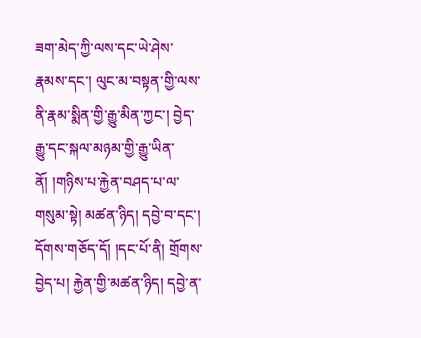ཟག་མེད་ཀྱི་ལས་དང་ཡེ་ཤེས་རྣམས་དང་། ལུང་མ་བསྟན་གྱི་ལས་ནི་རྣམ་སྨིན་གྱི་རྒྱུ་མིན་ཀྱང་། བྱེད་རྒྱུ་དང་སྐལ་མཉམ་གྱི་རྒྱུ་ཡིན་ནོ། །གཉིས་པ་རྐྱེན་བཤད་པ་ལ་གསུམ་སྟེ། མཚན་ཉིད། དབྱེ་བ་དང་། དོགས་གཅོད་དོ། །དང་པོ་ནི། གྲོགས་བྱེད་པ། རྐྱེན་གྱི་མཚན་ཉིད། དབྱེ་ན་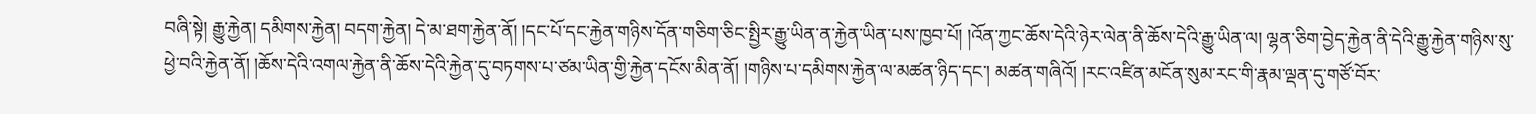བཞི་སྟེ། རྒྱུ་རྐྱེན། དམིགས་རྐྱེན། བདག་རྐྱེན། དེ་མ་ཐག་རྐྱེན་ནོ། །དང་པོ་དང་རྐྱེན་གཉིས་དོན་གཅིག་ཅིང་སྤྱིར་རྒྱུ་ཡིན་ན་རྐྱེན་ཡིན་པས་ཁྱབ་པོ། །འོན་ཀྱང་ཆོས་དེའི་ཉེར་ལེན་ནི་ཆོས་དེའི་རྒྱུ་ཡིན་ལ། ལྷན་ཅིག་བྱེད་རྐྱེན་ནི་དེའི་རྒྱུ་རྐྱེན་གཉིས་སུ་ཕྱེ་བའི་རྐྱེན་ནོ། །ཆོས་དེའི་འགལ་རྐྱེན་ནི་ཆོས་དེའི་རྐྱེན་དུ་བཏགས་པ་ཙམ་ཡིན་གྱི་རྐྱེན་དངོས་མིན་ནོ། །གཉིས་པ་དམིགས་རྐྱེན་ལ་མཚན་ཉིད་དང་། མཚན་གཞིའོ། །རང་འཛིན་མངོན་སུམ་རང་གི་རྣམ་ལྡན་དུ་གཙོ་བོར་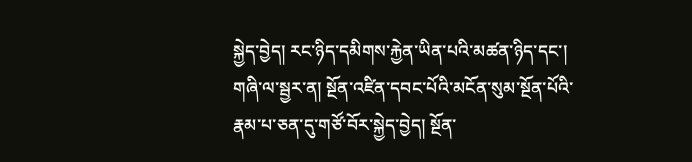སྐྱེད་བྱེད། རང་ཉིད་དམིགས་རྐྱེན་ཡིན་པའི་མཚན་ཉིད་དང་། གཞི་ལ་སྦྱར་ན། སྔོན་འཛིན་དབང་པོའི་མངོན་སུམ་སྔོན་པོའི་རྣམ་པ་ཅན་དུ་གཙོ་བོར་སྐྱེད་བྱེད། སྔོན་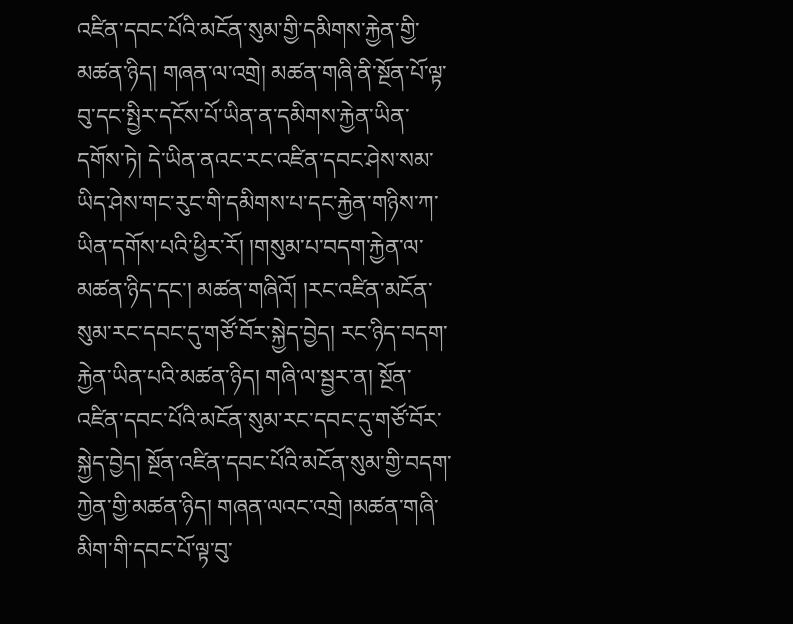འཛིན་དབང་པོའི་མངོན་སུམ་གྱི་དམིགས་རྐྱེན་གྱི་མཚན་ཉིད། གཞན་ལ་འགྲེ། མཚན་གཞི་ནི་སྔོན་པོ་ལྟ་བུ་དང་སྤྱིར་དངོས་པོ་ཡིན་ན་དམིགས་རྐྱེན་ཡིན་དགོས་ཏེ། དེ་ཡིན་ནའང་རང་འཛིན་དབང་ཤེས་སམ་ཡིད་ཤེས་གང་རུང་གི་དམིགས་པ་དང་རྐྱེན་གཉིས་ཀ་ཡིན་དགོས་པའི་ཕྱིར་རོ། །གསུམ་པ་བདག་རྐྱེན་ལ་མཚན་ཉིད་དང་། མཚན་གཞིའོ། །རང་འཛིན་མངོན་སུམ་རང་དབང་དུ་གཙོ་བོར་སྐྱེད་བྱེད། རང་ཉིད་བདག་རྐྱེན་ཡིན་པའི་མཚན་ཉིད། གཞི་ལ་སྦྱར་ན། སྔོན་འཛིན་དབང་པོའི་མངོན་སུམ་རང་དབང་དུ་གཙོ་བོར་སྐྱེད་བྱེད། སྔོན་འཛིན་དབང་པོའི་མངོན་སུམ་གྱི་བདག་ཀྱེན་གྱི་མཚན་ཉིད། གཞན་ལའང་འགྲེ །མཚན་གཞི་མིག་གི་དབང་པོ་ལྟ་བུ་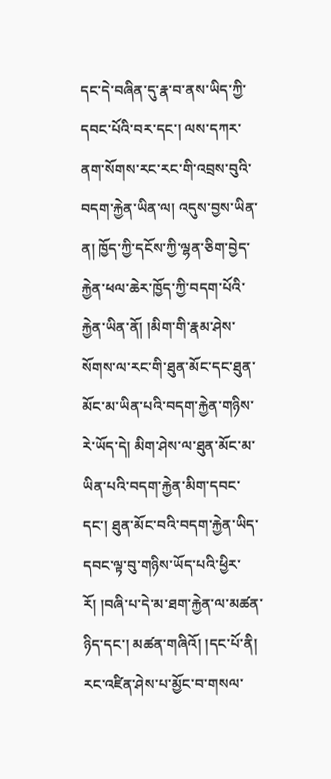དང་དེ་བཞིན་དུ་རྣ་བ་ནས་ཡིད་ཀྱི་དབང་པོའི་བར་དང་། ལས་དཀར་ནག་སོགས་རང་རང་གི་འབྲས་བུའི་བདག་རྐྱེན་ཡིན་ལ། འདུས་བྱས་ཡིན་ན། ཁྱོད་ཀྱི་དངོས་ཀྱི་ལྷན་ཅིག་བྱེད་རྐྱེན་ཕལ་ཆེར་ཁྱོད་ཀྱི་བདག་པོའི་རྐྱེན་ཡིན་ནོ། །མིག་གི་རྣམ་ཤེས་སོགས་ལ་རང་གི་ཐུན་མོང་དང་ཐུན་མོང་མ་ཡིན་པའི་བདག་རྐྱེན་གཉིས་རེ་ཡོད་དེ། མིག་ཤེས་ལ་ཐུན་མོང་མ་ཡིན་པའི་བདག་རྐྱེན་མིག་དབང་དང་། ཐུན་མོང་བའི་བདག་རྐྱེན་ཡིད་དབང་ལྟ་བུ་གཉིས་ཡོད་པའི་ཕྱིར་རོ། །བཞི་པ་དེ་མ་ཐག་རྐྱེན་ལ་མཚན་ཉིད་དང་། མཚན་གཞིའོ། །དང་པོ་ནི། རང་འཛིན་ཤེས་པ་མྱོང་བ་གསལ་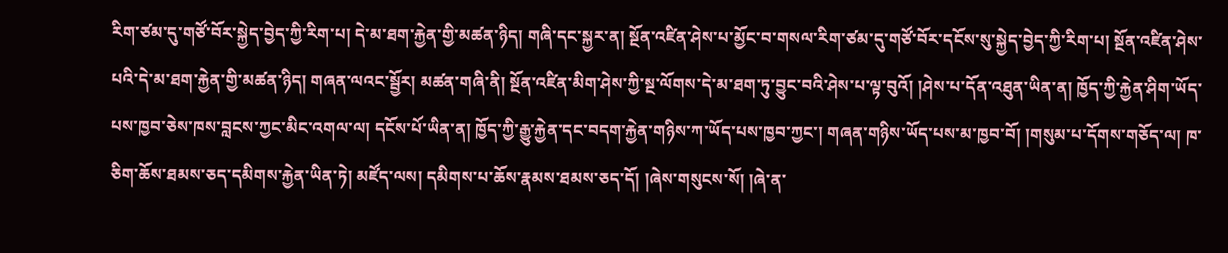རིག་ཙམ་དུ་གཙོ་བོར་སྐྱེད་བྱེད་ཀྱི་རིག་པ། དེ་མ་ཐག་རྐྱེན་གྱི་མཚན་ཉིད། གཞི་དང་སྐྱར་ན། སྔོན་འཛིན་ཤེས་པ་མྱོང་བ་གསལ་རིག་ཙམ་དུ་གཙོ་བོར་དངོས་སུ་སྐྱེད་བྱེད་ཀྱི་རིག་པ། སྔོན་འཛིན་ཤེས་པའི་དེ་མ་ཐག་རྐྱེན་གྱི་མཚན་ཉིད། གཞན་ལའང་སྦྱོར། མཚན་གཞི་ནི། སྔོན་འཛིན་མིག་ཤེས་ཀྱི་སྔ་ལོགས་དེ་མ་ཐག་ཏུ་བྱུང་བའི་ཤེས་པ་ལྟ་བུའོ། །ཤེས་པ་དོན་འཐུན་ཡིན་ན། ཁྱོད་ཀྱི་རྐྱེན་ཤིག་ཡོད་པས་ཁྱབ་ཅེས་ཁས་བླངས་ཀྱང་མིང་འགལ་ལ། དངོས་པོ་ཡིན་ན། ཁྱོད་ཀྱི་རྒྱུ་རྐྱེན་དང་བདག་རྐྱེན་གཉིས་ཀ་ཡོད་པས་ཁྱབ་ཀྱང་། གཞན་གཉིས་ཡོད་པས་མ་ཁྱབ་བོ། །གསུམ་པ་དོགས་གཅོད་ལ། ཁ་ཅིག་ཆོས་ཐམས་ཅད་དམིགས་རྐྱེན་ཡིན་ཏེ། མཛོད་ལས། དམིགས་པ་ཆོས་རྣམས་ཐམས་ཅད་དོ། །ཞེས་གསུངས་སོ། །ཞེ་ན་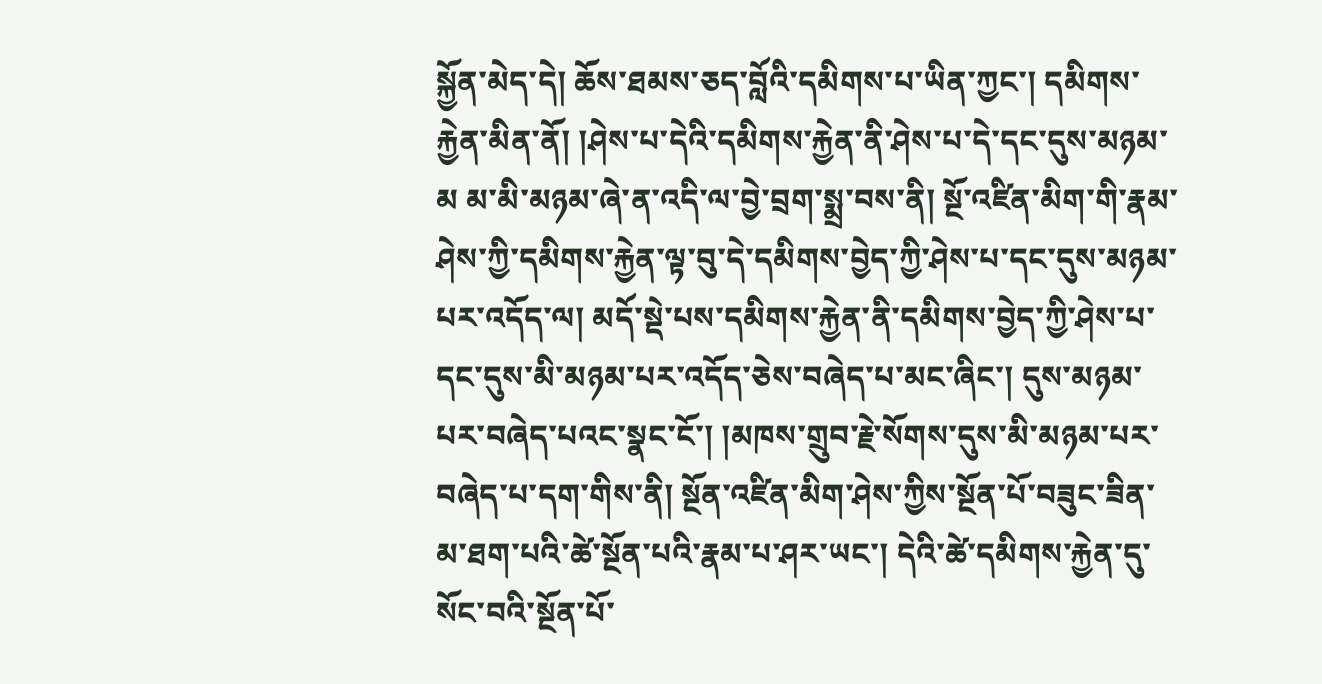སྐྱོན་མེད་དེ། ཆོས་ཐམས་ཅད་བློའི་དམིགས་པ་ཡིན་ཀྱང་། དམིགས་རྐྱེན་མིན་ནོ། །ཤེས་པ་དེའི་དམིགས་རྐྱེན་ནི་ཤེས་པ་དེ་དང་དུས་མཉམ་མ མ་མི་མཉམ་ཞེ་ན་འདི་ལ་བྱེ་བྲག་སྨྲ་བས་ནི། སྔོ་འཛིན་མིག་གི་རྣམ་ཤེས་ཀྱི་དམིགས་རྐྱེན་ལྟ་བུ་དེ་དམིགས་བྱེད་ཀྱི་ཤེས་པ་དང་དུས་མཉམ་པར་འདོད་ལ། མདོ་སྡེ་པས་དམིགས་རྐྱེན་ནི་དམིགས་བྱེད་ཀྱི་ཤེས་པ་དང་དུས་མི་མཉམ་པར་འདོད་ཅེས་བཞེད་པ་མང་ཞིང་། དུས་མཉམ་པར་བཞེད་པའང་སྣང་ངོ་། །མཁས་གྲུབ་རྗེ་སོགས་དུས་མི་མཉམ་པར་བཞེད་པ་དག་གིས་ནི། སྔོན་འཛིན་མིག་ཤེས་ཀྱིས་སྔོན་པོ་བཟུང་ཟིན་མ་ཐག་པའི་ཚེ་སྔོན་པའི་རྣམ་པ་ཤར་ཡང་། དེའི་ཚེ་དམིགས་རྐྱེན་དུ་སོང་བའི་སྔོན་པོ་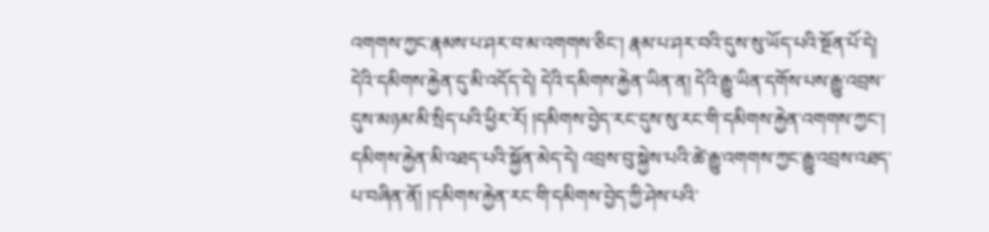འགགས་ཀྱང་རྣམས་པ་ཤར་བ་མ་འགགས་ཅིང་། རྣམ་པ་ཤར་བའི་དུས་སུ་ཡོད་པའི་སྔོན་པོ་དེ། དེའི་དམིགས་རྐྱེན་དུ་མི་འདོད་དེ། དེའི་དམིགས་རྐྱེན་ཡིན་ན། དེའི་རྒྱུ་ཡིན་དགོས་པས་རྒྱུ་འབྲས་དུས་མཉམ་མི་སྲིད་པའི་ཕྱིར་རོ། །དམིགས་བྱེད་རང་དུས་སུ་རང་གི་དམིགས་རྐྱེན་འགགས་ཀྱང་། དམིགས་རྐྱེན་མི་འཐད་པའི་སྐྱོན་མེད་དེ། འབྲས་བུ་སྐྱེས་པའི་ཚེ་རྒྱུ་འགགས་ཀྱང་རྒྱུ་འབྲས་འཐད་པ་བཞིན་ནོ། །དམིགས་རྐྱེན་རང་གི་དམིགས་བྱེད་ཀྱི་ཤེས་པའི་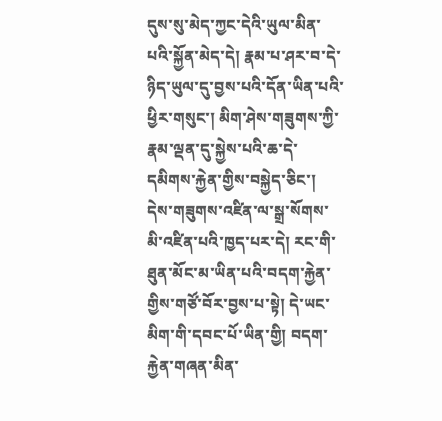དུས་སུ་མེད་ཀྱང་དེའི་ཡུལ་མིན་པའི་སྐྱོན་མེད་དེ། རྣམ་པ་ཤར་བ་དེ་ཉིད་ཡུལ་དུ་བྱས་པའི་དོན་ཡིན་པའི་ཕྱིར་གསུང་། མིག་ཤེས་གཟུགས་ཀྱི་རྣམ་ལྡན་དུ་སྐྱེས་པའི་ཆ་དེ་དམིགས་རྐྱེན་གྱིས་བསྐྱེད་ཅིང་། དེས་གཟུགས་འཛིན་ལ་སྒྲ་སོགས་མི་འཛིན་པའི་ཁྱད་པར་དེ། རང་གི་ཐུན་མོང་མ་ཡིན་པའི་བདག་རྐྱེན་གྱིས་གཙོ་བོར་བྱས་པ་སྟེ། དེ་ཡང་མིག་གི་དབང་པོ་ཡིན་གྱི། བདག་རྐྱེན་གཞན་མིན་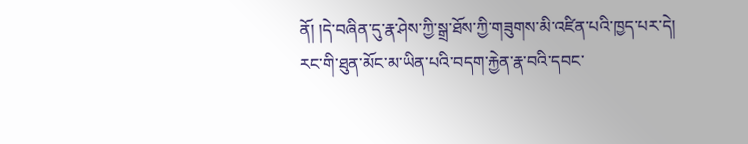ནོ། །དེ་བཞིན་དུ་རྣ་ཤེས་ཀྱི་སྒྲ་ཐོས་ཀྱི་གཟུགས་མི་འཛིན་པའི་ཁྱད་པར་དེ། རང་གི་ཐུན་མོང་མ་ཡིན་པའི་བདག་རྐྱེན་རྣ་བའི་དབང་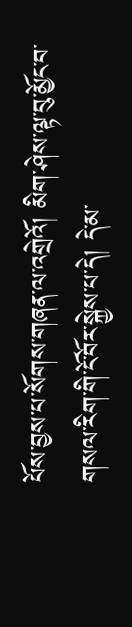པོས་བྱས་པ་སོགས་གཞན་ལ་འགྲེའོ། མིག་ཤེས་ལྟ་བུ་མྱོང་བ་གསལ་རིག་གི་ངོ་བོར་སྐྱེས་པ་དེ། དེ་མ་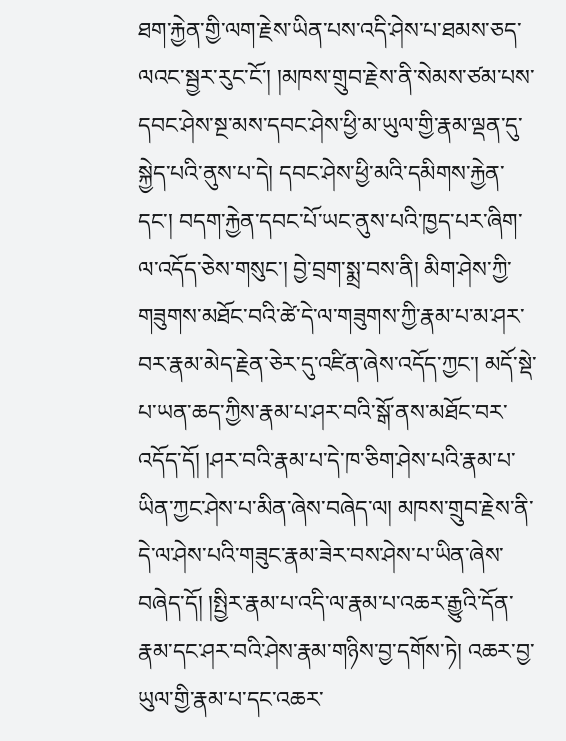ཐག་རྐྱེན་གྱི་ལག་རྗེས་ཡིན་པས་འདི་ཤེས་པ་ཐམས་ཅད་ལའང་སྦྱར་རུང་ངོ་། །མཁས་གྲུབ་རྗེས་ནི་སེམས་ཙམ་པས་དབང་ཤེས་སྔ་མས་དབང་ཤེས་ཕྱི་མ་ཡུལ་གྱི་རྣམ་ལྡན་དུ་སྐྱེད་པའི་ནུས་པ་དེ། དབང་ཤེས་ཕྱི་མའི་དམིགས་རྐྱེན་དང་། བདག་རྐྱེན་དབང་པོ་ཡང་ནུས་པའི་ཁྱད་པར་ཞིག་ལ་འདོད་ཅེས་གསུང་། བྱེ་བྲག་སྨྲ་བས་ནི། མིག་ཤེས་ཀྱི་གཟུགས་མཐོང་བའི་ཚེ་དེ་ལ་གཟུགས་ཀྱི་རྣམ་པ་མ་ཤར་བར་རྣམ་མེད་རྗེན་ཅེར་དུ་འཛིན་ཞེས་འདོད་ཀྱང་། མདོ་སྡེ་པ་ཡན་ཆད་ཀྱིས་རྣམ་པ་ཤར་བའི་སྒོ་ནས་མཐོང་བར་འདོད་དོ། །ཤར་བའི་རྣམ་པ་དེ་ཁ་ཅིག་ཤེས་པའི་རྣམ་པ་ཡིན་ཀྱང་ཤེས་པ་མིན་ཞེས་བཞེད་ལ། མཁས་གྲུབ་རྗེས་ནི་དེ་ལ་ཤེས་པའི་གཟུང་རྣམ་ཟེར་བས་ཤེས་པ་ཡིན་ཞེས་བཞེད་དོ། །སྤྱིར་རྣམ་པ་འདི་ལ་རྣམ་པ་འཆར་རྒྱུའི་དོན་རྣམ་དང་ཤར་བའི་ཤེས་རྣམ་གཉིས་བྱ་དགོས་ཏེ། འཆར་བྱ་ཡུལ་གྱི་རྣམ་པ་དང་འཆར་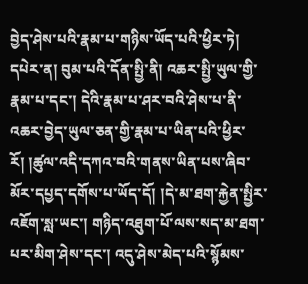བྱེད་ཤེས་པའི་རྣམ་པ་གཉིས་ཡོད་པའི་ཕྱིར་ཏེ། དཔེར་ན། བུམ་པའི་དོན་སྤྱི་ནི། འཆར་སྤྱི་ཡུལ་གྱི་རྣམ་པ་དང་། དེའི་རྣམ་པ་ཤར་བའི་ཤེས་པ་ནི་འཆར་བྱེད་ཡུལ་ཅན་གྱི་རྣམ་པ་ཡིན་པའི་ཕྱིར་རོ། །ཚུལ་འདི་དཀའ་བའི་གནས་ཡིན་པས་ཞིབ་མོར་དཔྱད་དགོས་པ་ཡོད་དོ། །དེ་མ་ཐག་རྐྱེན་སྤྱིར་འཇོག་སླ་ཡང་། གཉིད་འཐུག་པོ་ལས་སད་མ་ཐག་པར་མིག་ཤེས་དང་། འདུ་ཤེས་མེད་པའི་སྙོམས་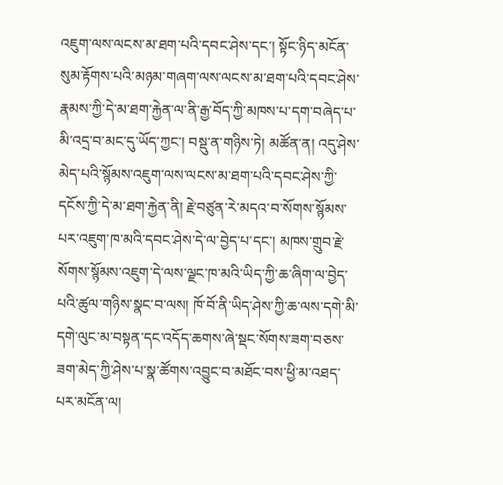འཇུག་ལས་ལངས་མ་ཐག་པའི་དབང་ཤེས་དང་། སྟོང་ཉིད་མངོན་སུམ་རྟོགས་པའི་མཉམ་གཞག་ལས་ལངས་མ་ཐག་པའི་དབང་ཤེས་རྣམས་ཀྱི་དེ་མ་ཐག་རྐྱེན་ལ་ནི་རྒྱ་བོད་ཀྱི་མཁས་པ་དག་བཞེད་པ་མི་འདྲ་བ་མང་དུ་ཡོད་ཀྱང་། བསྡུ་ན་གཉིས་ཏེ། མཚོན་ན། འདུ་ཤེས་མེད་པའི་སྙོམས་འཇུག་ལས་ལངས་མ་ཐག་པའི་དབང་ཤེས་ཀྱི་དངོས་ཀྱི་དེ་མ་ཐག་རྐྱེན་ནི། རྗེ་བཙུན་རེ་མདའ་བ་སོགས་སྙོམས་པར་འཇུག་ཁ་མའི་དབང་ཤེས་དེ་ལ་བྱེད་པ་དང་། མཁས་གྲུབ་རྗེ་སོགས་སྙོམས་འཇུག་དེ་ལས་ལྗང་ཁ་མའི་ཡིད་ཀྱི་ཆ་ཞིག་ལ་བྱེད་པའི་ཚུལ་གཉིས་སྣང་བ་ལས། ཁོ་བོ་ནི་ཡིད་ཤེས་ཀྱི་ཆ་ལས་དགེ་མི་དགེ་ལུང་མ་བསྟན་དང་འདོད་ཆགས་ཞེ་སྡང་སོགས་ཟག་བཅས་ཟག་མེད་ཀྱི་ཤེས་པ་སྣ་ཚོགས་འབྱུང་བ་མཐོང་བས་ཕྱི་མ་འཐད་པར་མངོན་ལ།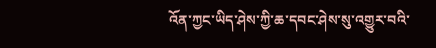འོན་ཀྱང་ཡིད་ཤེས་ཀྱི་ཆ་དབང་ཤེས་སུ་འགྱུར་བའི་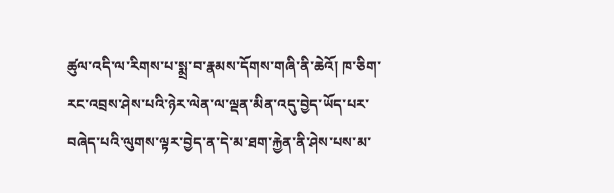ཚུལ་འདི་ལ་རིགས་པ་སྨྲ་བ་རྣམས་དོགས་གཞི་ནི་ཆེའོ། ཁ་ཅིག་རང་འབྲས་ཤེས་པའི་ཉེར་ལེན་ལ་ལྡན་མིན་འདུ་བྱེད་ཡོད་པར་བཞེད་པའི་ལུགས་ལྟར་བྱེད་ན་དེ་མ་ཐག་རྐྱེན་ནི་ཤེས་པས་མ་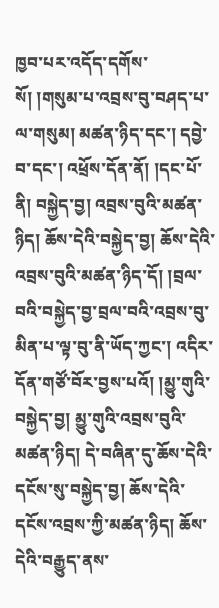ཁྱབ་པར་འདོད་དགོས་སོ། །གསུམ་པ་འབྲས་བུ་བཤད་པ་ལ་གསུམ། མཚན་ཉིད་དང་། དབྱེ་བ་དང་། འཕྲོས་དོན་ནོ། །དང་པོ་ནི། བསྐྱེད་བྱ། འབྲས་བུའི་མཚན་ཉིད། ཆོས་དེའི་བསྐྱེད་བྱ། ཆོས་དེའི་འབྲས་བུའི་མཚན་ཉིད་དོ། །བྲལ་བའི་བསྐྱེད་བྱ་བྲལ་བའི་འབྲས་བུ་མིན་པ་ལྟ་བུ་ནི་ཡོད་ཀྱང་། འདིར་དོན་གཙོ་བོར་བྱས་པའོ། །མྱུ་གུའི་བསྐྱེད་བྱ། མྱུ་གུའི་འབྲས་བུའི་མཚན་ཉིད། དེ་བཞིན་དུ་ཆོས་དེའི་དངོས་སུ་བསྐྱེད་བྱ། ཆོས་དེའི་དངོས་འབྲས་ཀྱི་མཚན་ཉིད། ཆོས་དེའི་བརྒྱུད་ནས་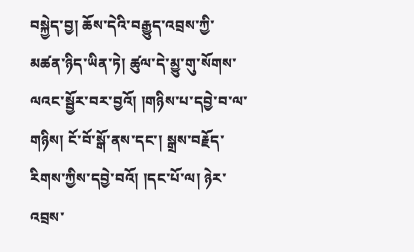བསྐྱེད་བྱ། ཆོས་དེའི་བརྒྱུད་འབྲས་ཀྱི་མཚན་ཉིད་ཡིན་ཏེ། ཚུལ་དེ་མྱུ་གུ་སོགས་ལའང་སྦྱོར་བར་བྱའོ། །གཉིས་པ་དབྱེ་བ་ལ་གཉིས། ངོ་བོ་སྒོ་ནས་དང་། སྒྲས་བརྗོད་རིགས་ཀྱིས་དབྱེ་བའོ། །དང་པོ་ལ། ཉེར་འབྲས་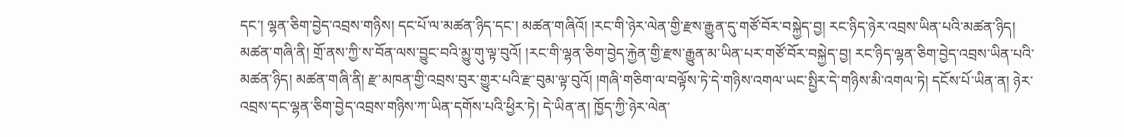དང་། ལྷན་ཅིག་བྱེད་འབྲས་གཉིས། དང་པོ་ལ་མཚན་ཉིད་དང་། མཚན་གཞིའོ། །རང་གི་ཉེར་ལེན་གྱི་རྫས་རྒྱུན་དུ་གཙོ་བོར་བསྐྱེད་བྱ། རང་ཉིད་ཉེར་འབྲས་ཡིན་པའི་མཚན་ཉིད། མཚན་གཞི་ནི། གྲོ་ནས་ཀྱི་ས་བོན་ལས་བྱུང་བའི་མྱུ་གུ་ལྟ་བུའོ། །རང་གི་ལྷན་ཅིག་བྱེད་རྐྱེན་གྱི་རྫས་རྒྱུན་མ་ཡིན་པར་གཙོ་བོར་བསྐྱེད་བྱ། རང་ཉིད་ལྷན་ཅིག་བྱེད་འབྲས་ཡིན་པའི་མཚན་ཉིད། མཚན་གཞི་ནི། རྫ་མཁན་གྱི་འབྲས་བུར་གྱུར་པའི་རྫ་བུམ་ལྟ་བུའོ། །གཞི་གཅིག་ལ་བལྟོས་ཏེ་དེ་གཉིས་འགལ་ཡང་སྤྱིར་དེ་གཉིས་མི་འགལ་ཏེ། དངོས་པོ་ཡིན་ན། ཉེར་འབྲས་དང་ལྷན་ཅིག་བྱེད་འབྲས་གཉིས་ཀ་ཡིན་དགོས་པའི་ཕྱིར་ཏེ། དེ་ཡིན་ན། ཁྱོད་ཀྱི་ཉེར་ལེན་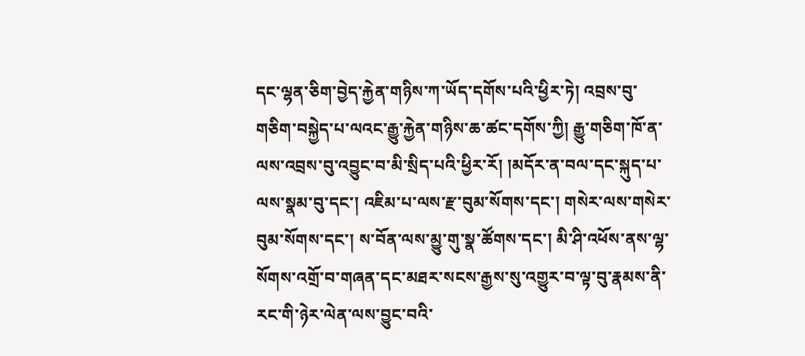དང་ལྷན་ཅིག་བྱེད་རྐྱེན་གཉིས་ཀ་ཡོད་དགོས་པའི་ཕྱིར་ཏེ། འབྲས་བུ་གཅིག་བསྐྱེད་པ་ལའང་རྒྱུ་རྐྱེན་གཉིས་ཆ་ཚང་དགོས་ཀྱི། རྒྱུ་གཅིག་ཁོ་ན་ལས་འབྲས་བུ་འབྱུང་བ་མི་སྲིད་པའི་ཕྱིར་རོ། །མདོར་ན་བལ་དང་སྐུད་པ་ལས་སྣམ་བུ་དང་། འཇིམ་པ་ལས་རྫ་བུམ་སོགས་དང་། གསེར་ལས་གསེར་བུམ་སོགས་དང་། ས་བོན་ལས་མྱུ་གུ་སྣ་ཚོགས་དང་། མི་ཤི་འཕོས་ནས་ལྷ་སོགས་འགྲོ་བ་གཞན་དང་མཐར་སངས་རྒྱས་སུ་འགྱུར་བ་ལྟ་བུ་རྣམས་ནི་རང་གི་ཉེར་ལེན་ལས་བྱུང་བའི་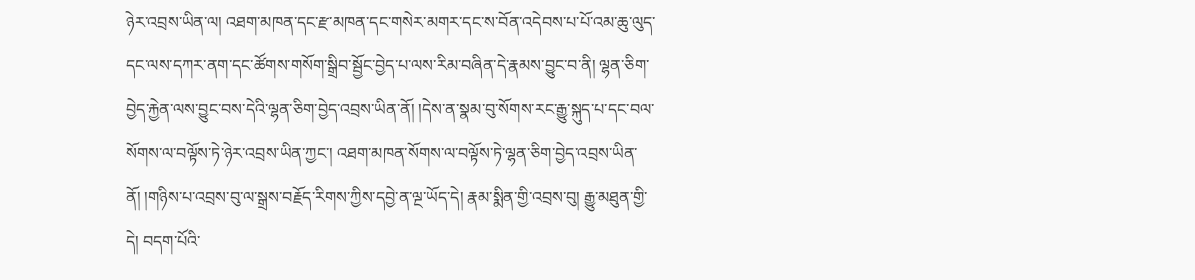ཉེར་འབྲས་ཡིན་ལ། འཐག་མཁན་དང་རྫ་མཁན་དང་གསེར་མགར་དང་ས་བོན་འདེབས་པ་པོ་འམ་ཆུ་ལུད་དང་ལས་དཀར་ནག་དང་ཚོགས་གསོག་སྒྲིབ་སྦྱོང་བྱེད་པ་ལས་རིམ་བཞིན་དེ་རྣམས་བྱུང་བ་ནི། ལྷན་ཅིག་བྱེད་རྐྱེན་ལས་བྱུང་བས་དེའི་ལྷན་ཅིག་བྱེད་འབྲས་ཡིན་ནོ། །དེས་ན་སྣམ་བུ་སོགས་རང་རྒྱུ་སྐུད་པ་དང་བལ་སོགས་ལ་བལྟོས་ཏེ་ཉེར་འབྲས་ཡིན་ཀྱང་། འཐག་མཁན་སོགས་ལ་བལྟོས་ཏེ་ལྷན་ཅིག་བྱེད་འབྲས་ཡིན་ནོ། །གཉིས་པ་འབྲས་བུ་ལ་སྒྲས་བརྗོད་རིགས་ཀྱིས་དབྱེ་ན་ལྔ་ཡོད་དེ། རྣམ་སྨིན་གྱི་འབྲས་བུ། རྒྱུ་མཐུན་གྱི་དེ། བདག་པོའི་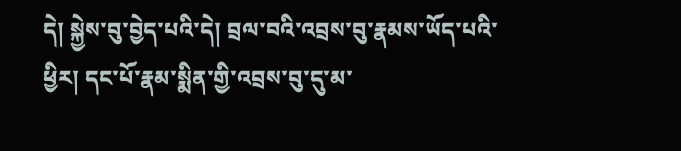དེ། སྐྱེས་བུ་བྱེད་པའི་དེ། བྲལ་བའི་འབྲས་བུ་རྣམས་ཡོད་པའི་ཕྱིར། དང་པོ་རྣམ་སྨིན་གྱི་འབྲས་བུ་དུ་མ་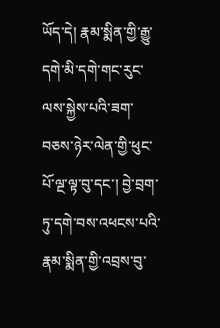ཡོད་དེ། རྣམ་སྨིན་གྱི་རྒྱུ་དགེ་མི་དགེ་གང་རུང་ལས་སྐྱེས་པའི་ཟག་བཅས་ཉེར་ལེན་གྱི་ཕུང་པོ་ལྔ་ལྟ་བུ་དང་། བྱེ་བྲག་ཏུ་དགེ་བས་འཕངས་པའི་རྣམ་སྨིན་གྱི་འབྲས་བུ་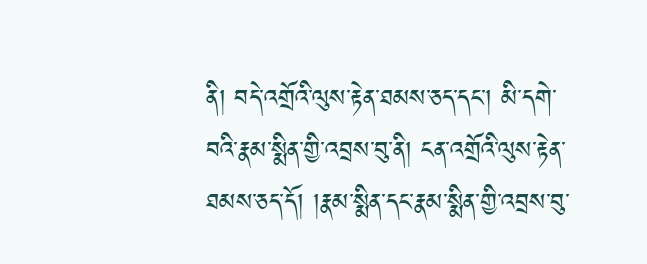ནི། བདེ་འགྲོའི་ལུས་རྟེན་ཐམས་ཅད་དང་། མི་དགེ་བའི་རྣམ་སྨིན་གྱི་འབྲས་བུ་ནི། ངན་འགྲོའི་ལུས་རྟེན་ཐམས་ཅད་དོ། །རྣམ་སྨིན་དང་རྣམ་སྨིན་གྱི་འབྲས་བུ་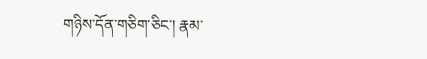གཉིས་དོན་གཅིག་ཅིང་། རྣམ་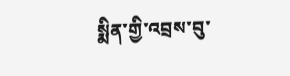སྨིན་གྱི་འབྲས་བུ་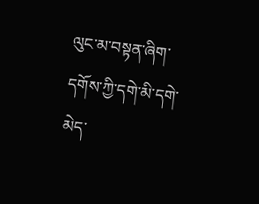ལུང་མ་བསྟན་ཞིག་དགོས་ཀྱི་དགེ་མི་དགེ་མེད་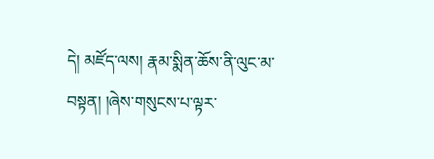དེ། མཛོད་ལས། རྣམ་སྨིན་ཆོས་ནི་ལུང་མ་བསྟན། །ཞེས་གསུངས་པ་ལྟར་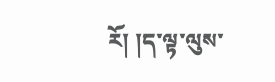རོ། །ད་ལྟ་ལུས་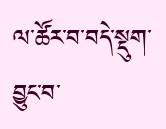ལ་ཚོར་བ་བདེ་སྡུག་བྱུང་བ་